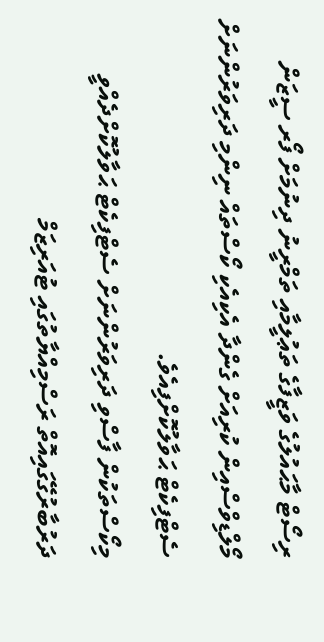ރިސޯޓް މާޙައުލުގެ ވަޒީފާގެ ތަޢުލީމާއި ތަމްރީނު ދިނުމަށް ފޯރ ސީޒަން މޯލްޑިވްސްއިން ކުރިއަށް ގެންދާ އެކިއެކި ކޯސްތައް ނިންމި ދަރިވަރުންނަށް ސެޓްފިކެޓް ޙަވާލުކޮށްފިއެވެ.
މިކޯސްތަކުން ފާސްވި ދަރިވަރުންނަށް ސެޓްފިކެޓް ޙަވާލުކޮށްދެއްވީ ދަރުބާރުގޭގައިއޮތް ރަސްމިއްޔާތުގައި ޓުއަރިޒަމް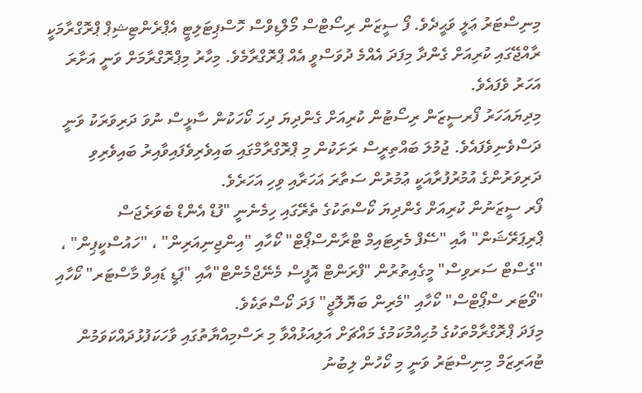މިނިސްޓަރު ޢަލީ ވަޙީދެވެ. ފޯ ސީޒަން ރިސޯޓްސް މޯލްޑިވްސް ހޮސްޕިޓަލިޓީ އެޕްރެންޓިޝިޕް ޕްރޮގްރާމަކީ ރާއްޖޭގައި ކުރިއަށް ގެންދާ މިފަދަ އެއްމެ ދުވަސްވީ އެއް ޕްރޮގްރާމެވެ. މިހާރު މިޕްރޮގްރާމަށް ވަނީ އަށާރަ އަހަރު ވެފައެވެ.
މިދިޔައަހަރު ފޯރސީޒަން ރިސޯޓުން ކުރިއަށް ގެންދިޔަ ދިހަ ކޯހަކުން ސާޅީސް ނުވަ ދަރިވަރަކު ވަނީ ދަސްވެނިވެފައެވެ. ޖުމުލަ ބައްތިރީސް ރަށަކުން މި ޕްރޮގްރާމްގައި ބައިވެރިވެފައިވާއިރު ބައިވެރިވި ދަރިވަރުންގެ އުމުރުފުރާއަކީ ޢުމުރުން ސަތާރަ އަހަރާއި ވިހި އަހަރެވެ.
ފޯރ ސީޒަނުން ކުރިއަށް ގެންދިޔަ ކޯސްތަކުގެ ތެރޭގައި ހިމެނެނީ "ފުޑް އެންޑް ބެވަރެޖަސް ޕްރިޕަރޭޝަން" އާއި "ސޭފް މެރިޓައިމް ޓްރާންސްޕޯޓް" ކޯހާއި "އިންޖިނިއަރިން" ، "ހައުސްކީޕިން" ، "ގެސްޓް ސަރވިސް" މީގެއިތުރުން "ފްރަންޓް އޮފީސް މެނޭޖްމެންޓް"އާއި "ޕަޑީ ޑައިވް މާސްޓަރ" ކޯހާއި "ވޯޓަރ ސްޕޯޓްސް" ކޯހާއި "މެރިން ބަޔޮލޮޖީ" ފަދަ ކޯސްތަކެވެ.
މިފަދަ ޕްރޮގްރާމްތަކުގެ މުޙިއްމުކަމުގެ މައްޗަށް އަލިއަޅުއްވާ މި ރަސްމިއްޔާތުގައި ވާހަކަފުޅުދައްކަވަމުން ޓުއަރިޒަމް މިނިސްޓަރު ވަނީ މި ކޯހުން ލިބުނު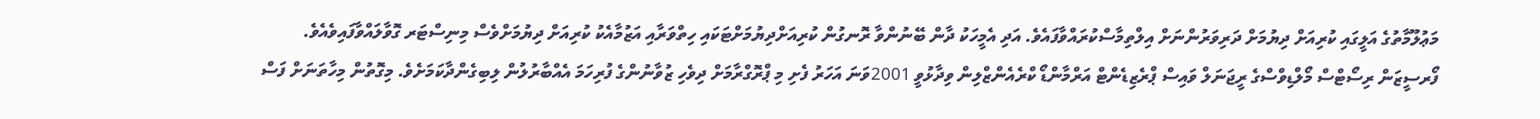މަޢުލޫމާތުގެ އަލީގައި ކުރިއަށް ދިޔުމަށް ދަރިވަރުންނަށް އިލްތިމާސްކުރައްވާފައެވެ. އަދި އެމީހަކު ދާން ބޭނުންވާ ރޮނގުން ކުރިއަށްދިޔުމަށްޓަކައި ހިތްވަރާއި އަޒުމާއެކު ކުރިއަށް ދިޔުމަށްވެސް މިނިސްޓަރ ގޮވާލައްވާފައިވެއެވެ.
ފޯރސީޒަން ރިސޯޓްސް މޯލްޑިވްސްގެ ރީޖަނަލް ވައިސް ޕްރެޒިޑެންޓް އަރްމާންޑޯ ކްރެއެންޒްލިން ވިދާޅުވީ 2001ވަނަ އަހަރު ފެށި މި ޕްރޮގްރާމަށް ދިވެހި ޒުވާނުންގެ ފުރިހަމަ އެއްބާރުލުން ލިބިގެންދާކަމަށެވެ. މިގޮތުން މިހާތަނަށް ފަސް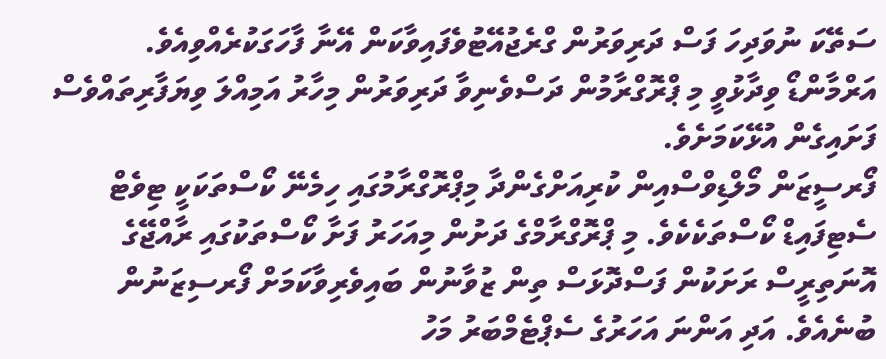ސަތޭކަ ނުވަދިހަ ފަސް ދަރިވަރުން ގްރެޖުއޭޓުވެފައިވާކަން އޭނާ ފާހަގަކުރެއްވިއެވެ. އަރްމާންޑޯ ވިދާޅުވީ މި ޕްރޮގްރާމުން ދަސްވެނިވާ ދަރިވަރުން މިހާރު އަމިއްލަ ވިޔަފާރިތައްވެސް ފަށައިގެން އުޅޭކަމަށެވެ.
ފޯރސީޒަން މޯލްޑިވްސްއިން ކުރިއަށްގެންދާ މިޕްރޮގްރާމުގައި ހިމެނޭ ކޯސްތަކަކީ ޓިވެޓް ސެޓިފައިޑް ކޯސްތަކެކެވެ. މި ޕްރޮގްރާމްގެ ދަށުން މިއަހަރު ފަށާ ކޯސްތަކުގައި ރާއްޖޭގެ އޮނަތިރީސް ރަށަކުން ފަސްދޮޅަސް ތިން ޒުވާނުން ބައިވެރިވާކަމަށް ފޯރސިޒަނުން ބުނެއެވެ. އަދި އަންނަ އަހަރުގެ ސެޕްޓެމްބަރު މަހު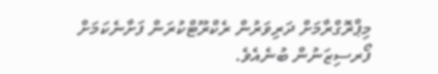މިޕްރޮގްރާމަށް ދަރިވަރުން ރެކްރޫޓްކުރަން ފަށާނެކަމަށް ފޯރސިޒަނުން ބުނެއެވެ.